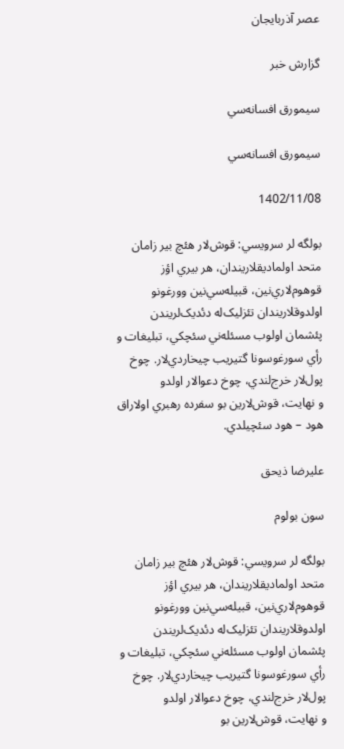عصر آذربایجان

گزارش خبر

سيمورق افسانه‌سي

سيمورق افسانه‌سي

1402/11/08

بولگه لر سرويسي: قوش‌لار هئچ بير زامان متحد اولماديقلاريندان، هر بيري اؤز قوهوم‌لاري‌نين، قبيله‌سي‌نين وورغونو اولدوقلاريندان تئزليک‌له دئديک‌‌لريندن پئشمان اولوب مسئله‌ني سئچکي، تبليغات و رأي سورغوسونا گتيريب چيخاردي‌لار. چوخ پول‌لار خرج‌لندي، چوخ دعوا‌لار اولدو و ‌نهايت، قوش‌لارين بو سفرده رهبري او‌لاراق هود – هود سئچيلدي.

عليرضا ذيحق

سون بولوم

بولگه لر سرويسي: قوش‌لار هئچ بير زامان متحد اولماديقلاريندان، هر بيري اؤز قوهوم‌لاري‌نين، قبيله‌سي‌نين وورغونو اولدوقلاريندان تئزليک‌له دئديک‌‌لريندن پئشمان اولوب مسئله‌ني سئچکي، تبليغات و رأي سورغوسونا گتيريب چيخاردي‌لار. چوخ پول‌لار خرج‌لندي، چوخ دعوا‌لار اولدو و ‌نهايت، قوش‌لارين بو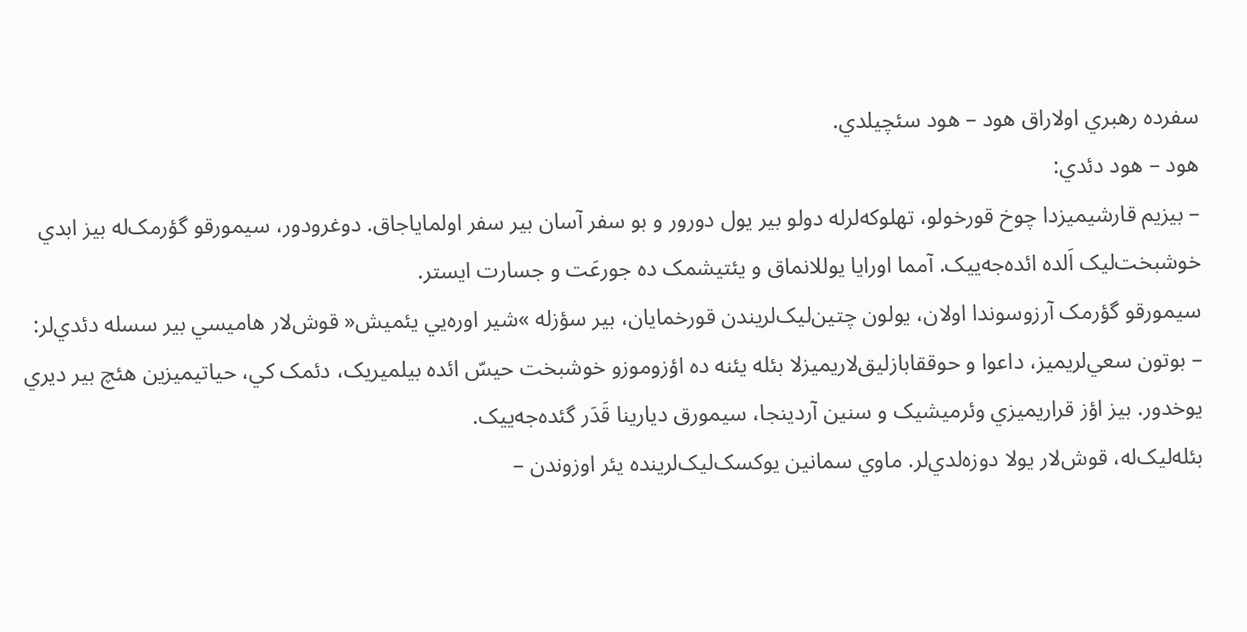سفرده رهبري او‌لاراق هود – هود سئچيلدي.
هود – هود دئدي:
– بيزيم قارشيميزدا چوخ قورخولو، تهلوکه‌لرله دولو بير يول دورور و بو سفر آسان بير سفر اولماياجاق. دوغرودور، ‌سيمورقو گؤرمک‌له بيز ابدي خوشبخت‌ليک اَلده ائده‌جه‌ييک. آمما اورايا يوللانماق و يئتيشمک ده جورعَت و جسارت ايستر.
سيمورقو گؤرمک آرزوسوندا اولان، يولون چتين‌ليک‌‌لريندن قورخمايان، بير سؤزله »شير اوره‌يي يئميش« قوش‌لار هاميسي بير سسله دئدي‌لر:
– بوتون سعي‌‌لريميز، داعوا و حوققابازليق‌لاريميز‌لا بئله يئنه ده اؤزوموزو خوشبخت حيسّ ائده بيلميريک، دئمک کي، حياتيميزين هئچ بير ‌ديري يوخدور. بيز اؤز قراريميزي وئرميشيک و سنين آردينجا،‌ سيمورق‌ ديارينا قَدَر گئده‌جه‌ييک.
بئله‌ليک‌له، قوش‌لار يولا دوزه‌لدي‌لر. ماوي سمانين يوکسک‌ليک‌‌لرينده يئر اوزوندن –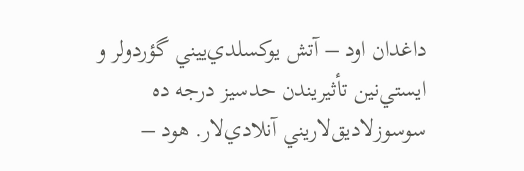داغدان اود – آتش يوکسلدي‌ييني گؤردو‌لر و ايستي‌نين تأثيريندن حدسيز درجه ده سوسوز‌لاديق‌لاريني آنلادي‌لار. هود –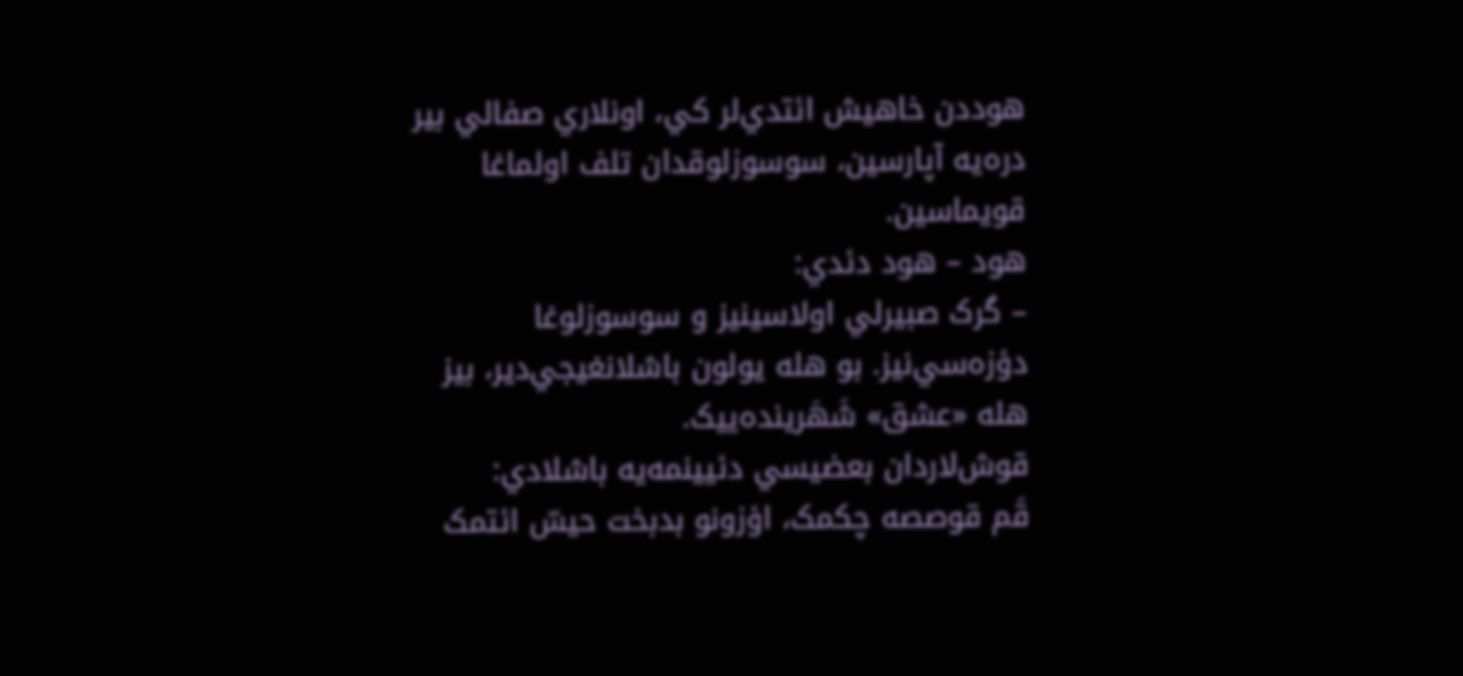هود‌دن خاهيش ائتدي‌لر کي، ‌اونلاري صفالي بير دره‌يه آپارسين، سوسوز‌لوقدان تلف اولماغا قويماسين.
هود – هود دئدي:
– گرک صبيرلي اولاسينيز و سوسوز‌لوغا دؤزه‌سي‌نيز. بو هله يولون باشلانغيجي‌دير، بيز هله «عشق» شَهَرينده‌ييک.
قوش‌لاردان بعضيسي دئيينمه‌يه باشلادي:
قَم قوصصه چکمک، اؤزونو بدبخت حيسّ ائتمک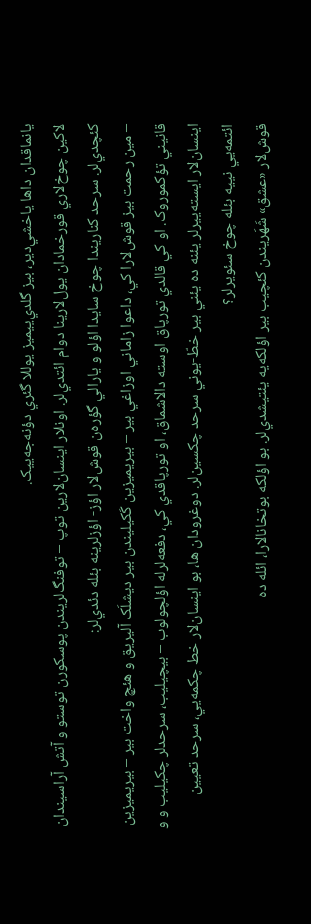يانماقدان داها ياخشي‌دير، بيز گلدي‌ييميز يوللا گئري دؤنه‌جه‌ييک.
لاکين چوخ‌لاري قورخمادان يول‌لارينا دوام ائتدي‌لر. اونلار اينسان‌لارين توپ – توفنگ‌‌لريندن پوسکورن توستو و آتش آراسيندان کئچدي‌لر. سرحد کناريندا چوخ سايدا اؤلو و يارالي گؤره‌ن قوش‌لار اؤز- اؤز‌‌لرينه بئله دئدي‌لر:
– مين رحمت بيز قوش‌لارا کي، داعوا زاماني اوزاغي بير – بيريميزين کَکيليندن بير ‌ديشلَک آليريق و هئچ واخت بير – بيريميزين قانيني تؤکموروک. او کي قالدي تورپاق اوسته دالاشماق، او تورپاقدي کي، دفعه‌لرله اؤلچولوب – بيچيليب، سرحد‌لر چکيليب و و اينسان‌لار ايسته‌يير‌لر يئنه ده يئني بير خطّ-يوني سرحد چکسين‌لر. دوغرودان ها، بو اينسان‌لار خط چکمه‌يي، سرحد تعيين ائتمه‌يي ‌نييه بئله چوخ سئوير‌لر‌؟
قوش‌لار «عشق» شَهَريندن کئچيب بير اؤلکه‌يه يئتيشدي‌لر. بو اؤلکه بوتخانا‌لارا، ائله ده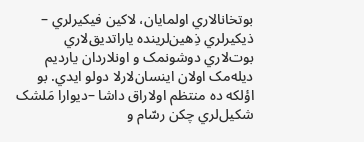بوتخانا‌لاري اولمايان،‌ لاکين فيکير‌لري – ذيکير‌لري ذِهين‌‌لرينده ياراتديق‌لاري بوت‌لاري دوشونمک و اونلاردان يارديم‌ ديله‌مک اولان اينسان‌لارلا دولو ايدي. بو اؤلکه ده منتظم او‌لاراق داشا –ديوارا مَلشک شکيل‌‌لري چکن رسّام و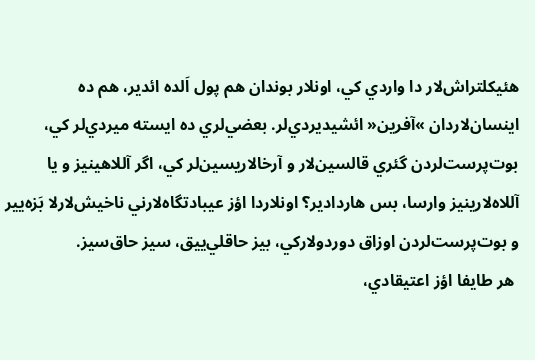هئيکلتراش‌لار دا واردي کي، اونلار بوندان هم پول اَلده ائدير، هم ده اينسان‌لاردان »آفرين« ائشيديردي‌لر. بعضي‌‌لري ده ايسته ميردي‌لر کي، بوت‌پرست‌لردن گئري قالسين‌لار و آرخا‌لاريسين‌لر کي، اگر آللاهينيز و يا آللاه‌لارينيز وارسا، بس هاردادير‌؟ اونلاردا اؤز عيبادتگاه‌لارني ‌ناخيش‌لار‌لا بَزه‌يير و بوت‌پرست‌لردن اوزاق دوردو‌لارکي، بيز حاقلي‌ييق، ‌سيز حاق‌سيز.
 هر طايفا اؤز اعتيقادي،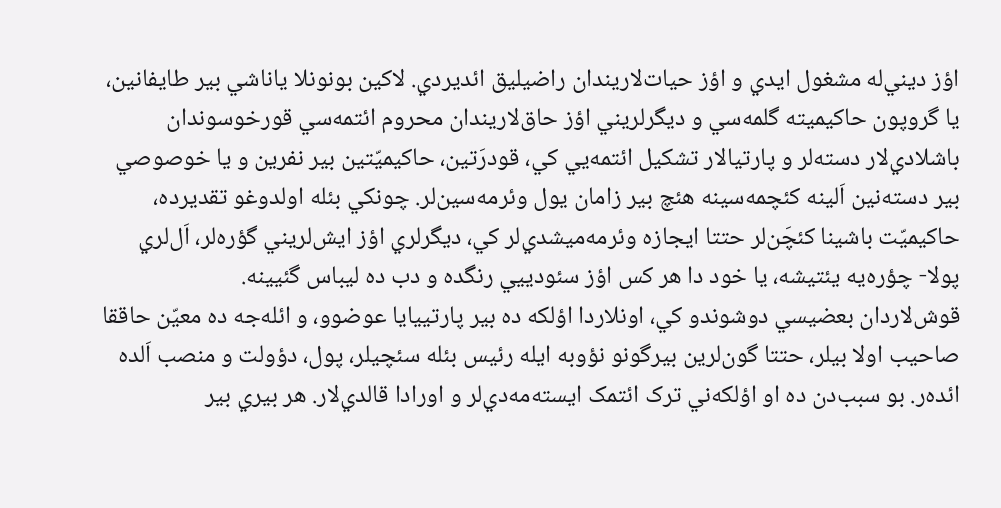اؤز ‌ديني‌له مشغول ايدي و اؤز حيات‌لاريندان راضيليق ائديردي. لاکين بونونلا ياناشي بير طايفانين، يا گروپون حاکيميته گلمه‌سي و‌ ديگر‌‌لريني اؤز حاق‌لاريندان محروم ائتمه‌سي قورخوسوندان باشلادي‌لار دسته‌لر و پارتيا‌لار تشکيل ائتمه‌يي کي، قودرَتين، حاکيميّتين بير‌ نفرين و يا خوصوصي بير دسته‌نين اَلينه کئچمه‌سينه هئچ بير زامان يول وئرمه‌سين‌لر. چونکي بئله اولدوغو تقديرده، حاکيميّت باشينا کئچَن‌لر حتتا ايجازه وئرمه‌ميشدي‌لر کي،‌ ديگر‌‌لري اؤز ايش‌لريني گؤره‌لر، اَل‌لري پولا- چؤره‌يه يئتيشه، يا خود دا هر کس اؤز سئودييي رنگده و دب ده‌ ليباس گئيينه.
قوش‌لاردان بعضيسي دوشوندو کي، اونلاردا اؤلکه ده بير پارتييايا عوضوو، و ائله‌جه ده معيّن حاققا صاحيب اولا بيلر، حتتا گون‌لرين بيرگونو ‌نؤوبه ايله رئيس بئله سئچيلر، پول، دؤولت و منصب اَلده ائده‌ر. بو سبب‌دن ده او اؤلکه‌ني ترک ائتمک ايسته‌مه‌دي‌لر و اورادا قالدي‌لار. هر بيري بير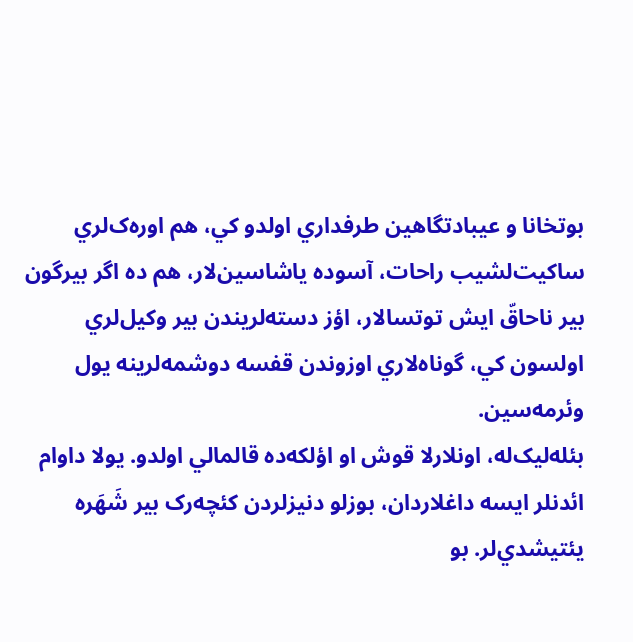بوتخانا و عيبادتگاهين طرفداري اولدو کي، هم اوره‌ک‌‌لري ساکيت‌لشيب راحات، آسوده ياشاسين‌لار، هم ده اگر بيرگون بير ‌ناحاقّ ايش توتسا‌لار، اؤز دسته‌‌لريندن بير وکيل‌‌لري اولسون کي، گوناه‌لاري اوزوندن قفسه دوشمه‌‌لرينه يول وئرمه‌سين.
بئله‌ليک‌له، اونلارلا قوش او اؤلکه‌ده قالمالي اولدو. يولا داوام ائد‌نلر ايسه داغلاردان، بوزلو ‌دنيز‌لردن کئچه‌رک بير شَهَره يئتيشدي‌لر. بو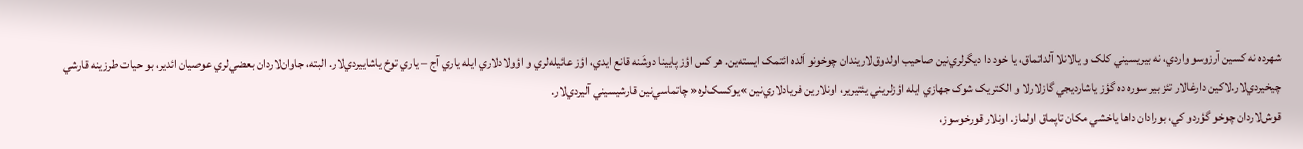شهرده‌ نه کسين آرزوسو واردي، ‌نه بيريسيني کلک و يالانلا آلداتماق، يا خود دا‌ ديگر‌‌لري‌نين صاحيب اولدوق‌لاريندان چوخونو اَلده ائتمک ايسته‌ين. هر کس اؤز پايينا دوشَنه قانع ايدي، اؤز عائيله‌‌لري و اؤولاد‌لاري ايله ياري آج – ياري توخ ياشاييردي‌لار. البته، جاوان‌لاردان بعضي‌‌لري عوصيان ائدير، بو حيات طرزينه قارشي چيخيردي‌لار.لاکين دارغا‌لار تئز بير سوره ده گؤز ياشارديجي گاز‌لار‌لا و الکتريک شوک جهازي ايله اؤز‌‌لريني يئتيرير، ‌اونلارين فرياد‌لاري‌نين »يوکسک‌لره« چاتماسي‌نين قارشيسيني آليردي‌لار.
قوش‌لاردان چوخو گؤردو کي، بورادان داها ياخشي مکان تاپماق اولماز. اونلار قورخوسوز،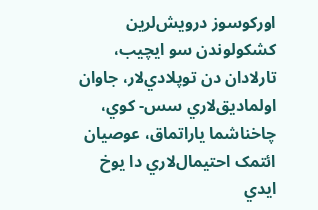اورکوسوز درويش‌‌لرين کشکولوندن سو ايچيب، تارلادان ‌دن توپلادي‌لار، جاوان اولماديق‌لاري سس- کوي، چاخناشما ياراتماق، عوصيان ائتمک احتيمال‌لاري دا يوخ ايدي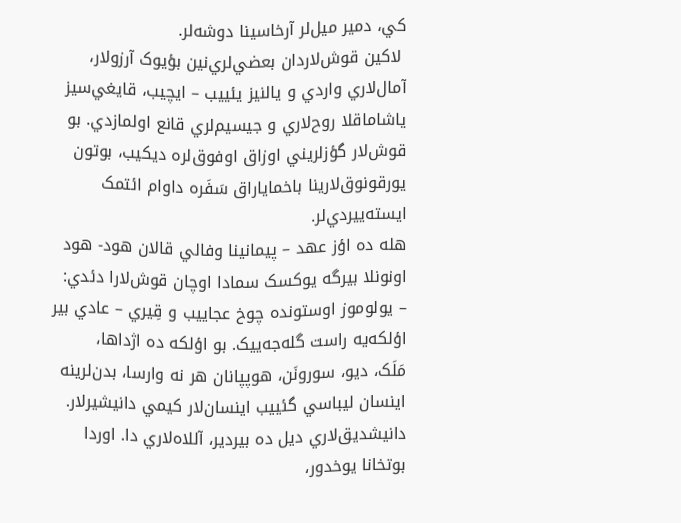کي، دمير ميل‌لر آرخاسينا دوشه‌لر.
 لاکين قوش‌لاردان بعضي‌‌لري‌نين بؤيوک آرزو‌لار، آمال‌لاري واردي و يالنيز يئييب – ايچيب، قايغي‌سيز ياشاماقلا روح‌لاري و جيسيم‌‌لري قانع اولمازدي. بو قوش‌لار گؤز‌لريني اوزاق اوفوق‌لره‌ ديکيب، بوتون يورقونوق‌لارينا باخماياراق سَفَره داوام ائتمک ايسته‌يير‌دي‌لر.
هله ده اؤز عهد – پيمانينا وفالي قالان هود- هود اونونلا بيرگه يوکسک سمادا اوچان قوش‌لارا دئدي:
– يولوموز اوستونده چوخ عجاييب و قِيري – عادي بير اؤلکه‌يه راست گله‌جه‌ييک. بو اؤلکه ده اژداها، مَلَک، ‌ديو، سورونَن، هوپپانان هر ‌نه وارسا، بدن‌‌لرينه اينسان ‌ليباسي گئييب اينسان‌لار کيمي دانيشير‌لار. دانيشديق‌لاري‌ ديل ده بير‌دير، آللاه‌لاري دا. اوردا بوتخانا يوخدور،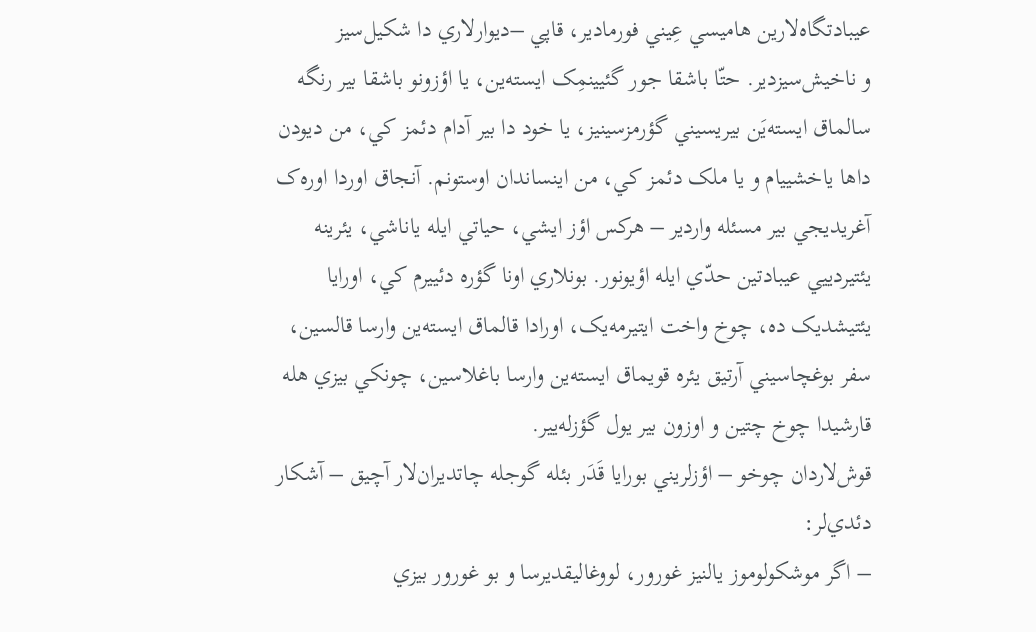عيبادتگاه‌لارين هاميسي عِيني فورمادير، قاپي –ديوار‌لاري دا شکيل‌سيز و ‌ناخيش‌سيزدير. حتّا باشقا جور گئيينمِک ايسته‌ين، يا اؤزونو باشقا بير رنگه سالماق ايسته‌يَن بيريسيني گؤرمزسينيز، يا خود دا بير آدام دئمز کي، من‌ ديودن داها ياخشييام و يا ملک دئمز کي، من اينساندان اوستونم. آنجاق اوردا اوره‌ک آغريديجي بير مسئله واردير – هرکس اؤز ايشي، حياتي ايله ياناشي، يئرينه يئتيردييي عيبادتين حدّي ايله اؤيونور. بونلاري اونا گؤره دئييرم کي، اورايا يئتيشديک ده، چوخ واخت ايتيرمه‌يک، اورادا قالماق ايسته‌ين وارسا قالسين، سفر بوغچاسيني آرتيق يئره قويماق ايسته‌ين وارسا باغلاسين، چونکي بيزي هله قارشيدا چوخ چتين و اوزون بير يول گؤزله‌يير.
قوش‌لاردان چوخو – اؤز‌لريني بورايا قَدَر بئله گوجله چاتديران‌لار آچيق – آشکار دئدي‌لر:
– اگر موشکولوموز يالنيز غورور، ‌لووغاليقديرسا و بو غورور بيزي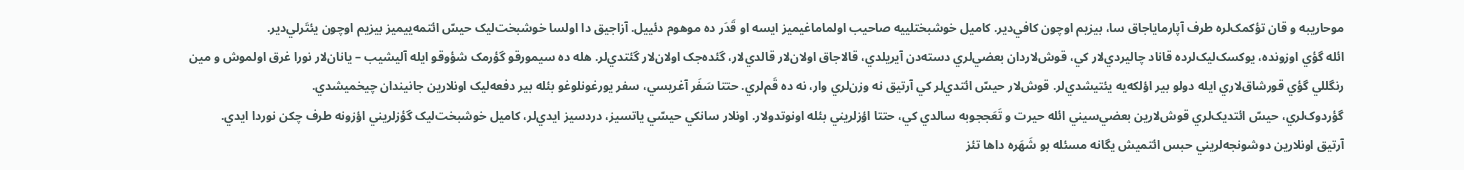موحاريبه و قان تؤکمک‌لره طرف آپارماياجاق سا، بيزيم اوچون کافي‌دير. کاميل خوشبختلييه صاحيب اولماماغيميز ايسه او قَدَر ده موهوم دئييل. آزاجيق دا اولسا خوشبخت‌ليک حيسّ ائتمه‌ييميز بيزيم اوچون يئتَر‌لي‌دير.
ائله گؤي اوزونده، يوکسک‌ليک‌لرده قاناد چاليردي‌لار کي، قوش‌لاردان بعضي‌‌لري دسته‌دن آيريلدي، قالاجاق اولان‌لار قالدي‌لار، گئده‌جک اولان‌لار گئتدي‌لر. هله ده‌ سيمورقو گؤرمک شؤوقو ايله آليشيب – يانان‌لار ‌نورا غرق اولموش و مين رنگللي گؤي قورشاق‌لاري ايله دولو بير اؤلکه‌يه يئتيشدي‌لر. قوش‌لار حيسّ ائتدي‌لر کي آرتيق ‌نه وزن‌‌لري وار، ‌نه ده قَم‌لري. حتتا سَفَر آغريسي، سفر يورغونلوغو بئله بير دفعه‌ليک ‌اونلارين جانيندان چيخميشدي.
گؤردوک‌‌لري، حيسّ ائتديک‌‌لري قوش‌لارين بعضي‌سيني ائله حيرت و تَعَججوبه سالدي کي، حتتا اؤز‌لريني بئله اونوتدو‌لار. اونلار سانکي حيسّي ياتسيز، دردسيز ايدي‌لر، کاميل خوشبخت‌ليک گؤز‌لريني اؤزونه طرف چکن‌ نوردا ايدي. آرتيق ‌اونلارين دوشونجه‌‌لريني حبس ائتميش يگانه مسئله بو شَهَره داها تئز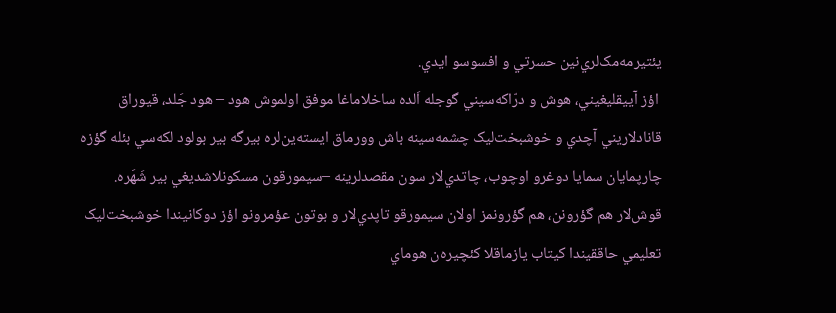يئتيرمه‌مک‌‌لري‌نين حسرتي و افسوسو ايدي.
 اؤز آييقليغيني، هوش و درّاکه‌سيني گوجله اَلده ساخلاماغا موفق اولموش هود – هود جَلد، قيوراق قاناد‌لاريني آچدي و خوشبخت‌ليک چشمه‌سينه باش وورماق ايسته‌ين‌لره بيرگه بير بولود ‌لکه‌سي بئله گؤزه چارپمايان سمايا دوغرو اوچوب، چاتدي‌لار سون مقصد‌‌لرينه –سيمورقون مسکونلاشديغي بير شَهَره. قوش‌لار هم گؤرونن، هم گؤرونمز اولان ‌سيمورقو تاپدي‌لار و بوتون عؤمرونو اؤز دوکانيندا خوشبخت‌ليک تعليمي حاققيندا کيتاب يازماقلا کئچيره‌ن هوماي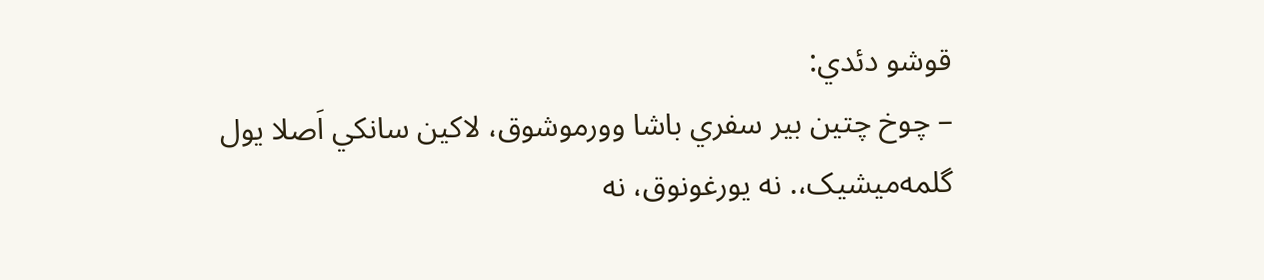قوشو دئدي:
– چوخ چتين بير سفري باشا وورموشوق، ‌لاکين سانکي اَصلا يول گلمه‌ميشيک،. نه يورغونوق، ‌نه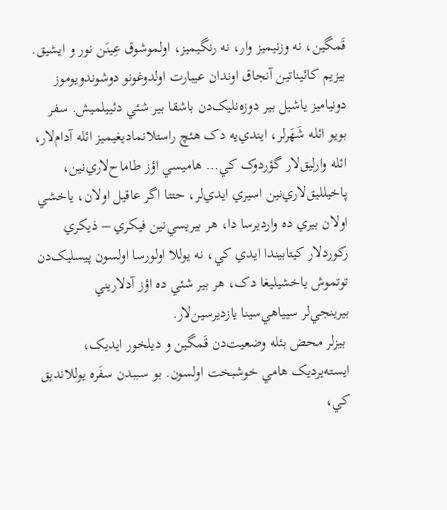قَمگين،‌ نه وزنيميز وار،‌ نه رنگيميز، اولموشوق عِينَن ‌نور و ايشيق. بيزيم کائيناتين آنجاق اوندان عيبارت اولدوغونو دوشوندويوموز دونياميز ياشيل بير دوزه‌نليک‌دن باشقا بير شئي دئييلميش. سفر بويو ائله شَهَر‌لر، ايندي‌يه دک هئچ راستلانماديغيميز ائله آدام‌لار، ائله وارليق‌لار گؤردوک کي… هاميسي اؤز طاماح‌لاري‌نين، پاخيلليق‌لاري‌نين اسيري ايدي‌لر، حتتا اگر عاقيل اولان، ياخشي اولان بيري ده وارديرسا دا، هر بيريسي‌نين فيکري – ذيکري رکورد‌لار کيتابيندا ايدي کي، ‌نه يوللا اولورسا اولسون پيسليک‌دن توتموش ياخشيليغا دک، هر بير شئي ده اؤز آد‌لاريني بيرينجي‌لر ‌سيياهي‌سينا يازدير‌سين‌لار.
 بيز‌لر محض بئله وضعيت‌دن قَمگين و‌ ديلخور ايديک، ايسته‌ير‌ديک هامي خوشبخت اولسون. بو سببدن سفَره يوللانديق کي،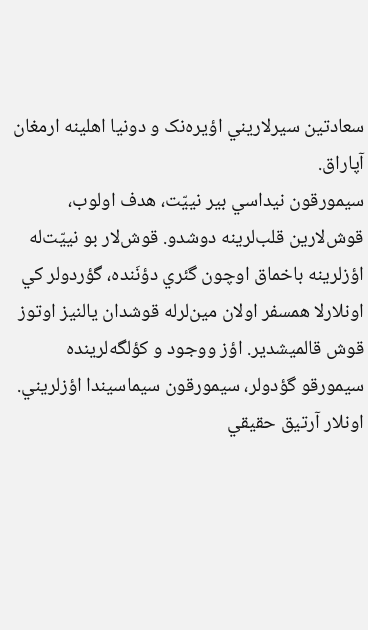سعادتين ‌سير‌لاريني اؤيره‌نک و دونيا اهلينه ارمغان آپاراق.
سيمورقون ‌نيداسي بير ‌نييّت، هدف اولوب، قوش‌لارين قلب‌‌لرينه دوشدو. قوش‌لار بو ‌نييّت‌له اؤز‌لرينه باخماق اوچون گئري دؤنَنده، گؤردو‌لر کي اونلارلا همسفر اولان مين‌لر‌له قوشدان يالنيز اوتوز قوش قالميشدير. اؤز ووجود و کؤلگه‌‌لرينده‌ سيمورقو گؤدو‌لر، سيمورقون ‌سيماسيندا اؤز‌لريني.
اونلار آرتيق حقيقي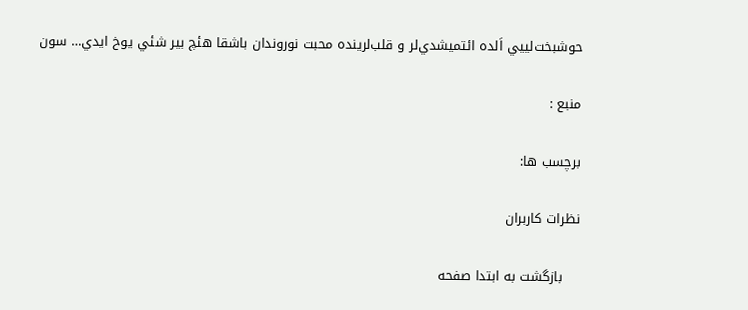حوشبخت‌لييي اَلده ائتميشدي‌لر و قلب‌‌لرينده محبت ‌نوروندان باشقا هئچ بير شئي يوخ ايدي… سون

منبع :

برچسب ها:

نظرات کاربران

    بازگشت به ابتدا صفحه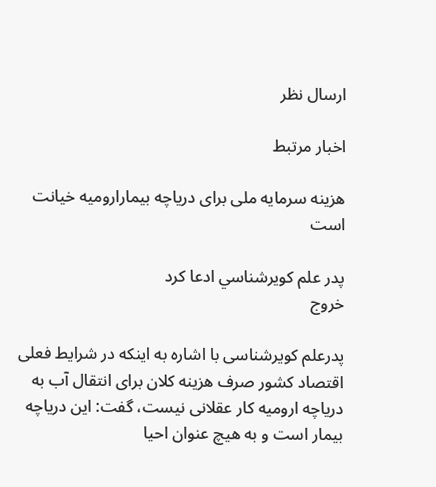ارسال نظر

اخبار مرتبط

هزینه سرمایه ملی برای دریاچه ‌بیمارارومیه خیانت است

پدر علم کويرشناسي ادعا كرد
خروج

پدرعلم کویرشناسی با اشاره به اینکه در شرایط فعلی اقتصاد کشور صرف هزینه کلان برای انتقال آب به دریاچه ارومیه کار عقلانی نیست، گفت: این دریاچه بیمار است و به هیچ عنوان احیا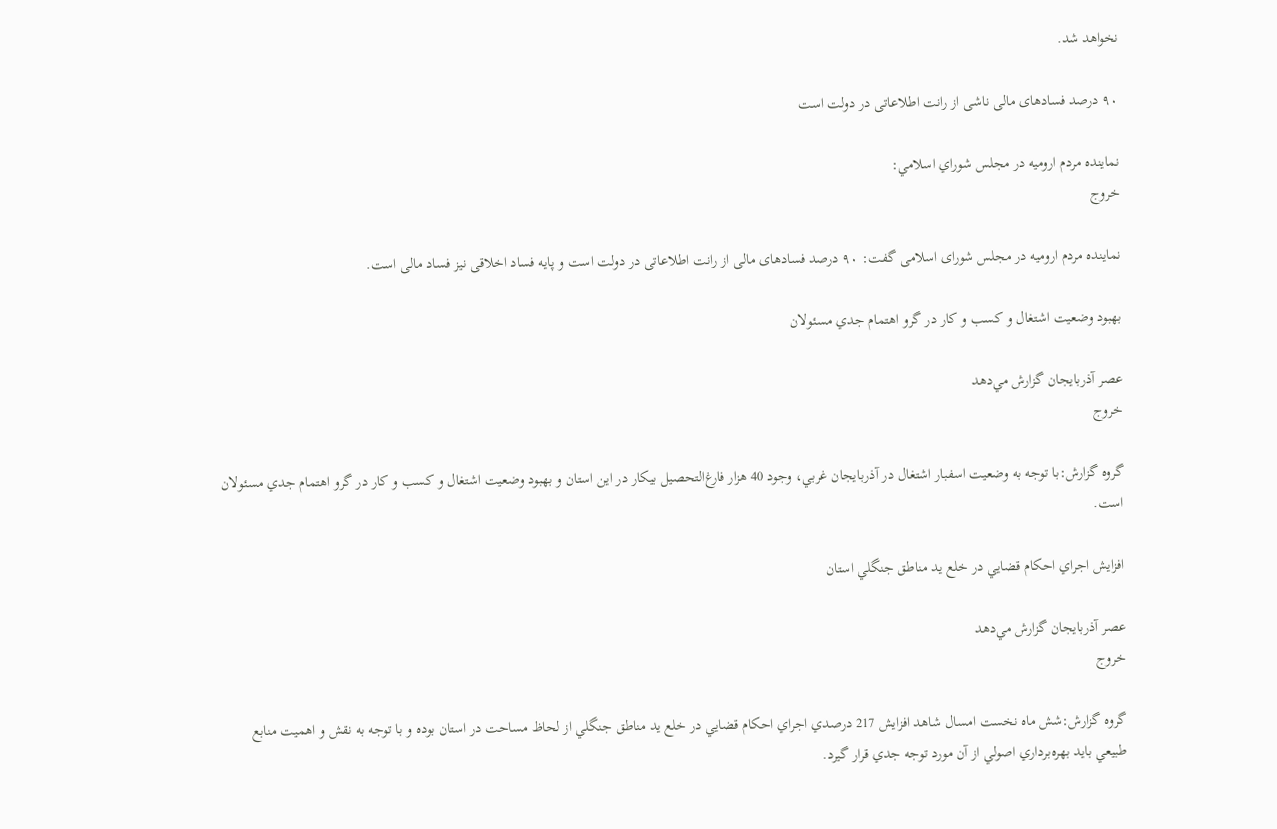نخواهد شد.

۹۰ درصد فسادهای مالی ناشی از رانت اطلاعاتی در دولت است

نماينده مردم اروميه در مجلس شوراي اسلامي:
خروج

نماینده مردم ارومیه در مجلس شورای اسلامی گفت: ۹۰ درصد فسادهای مالی از رانت اطلاعاتی در دولت است و پایه فساد اخلاقی نیز فساد مالی است.

بهبود وضعيت اشتغال و کسب و کار در گرو اهتمام جدي مسئولان

عصر آذربایجان گزارش مي‌دهد
خروج

گروه گزارش:با توجه به وضعيت اسفبار اشتغال در آذربايجان غربي، وجود 40 هزار فارغ‌التحصيل بيکار در اين استان و بهبود وضعيت اشتغال و کسب و کار در گرو اهتمام جدي مسئولان است.

افزايش اجراي احکام قضايي در خلع يد مناطق جنگلي استان

عصر آذربایجان گزارش مي‌دهد
خروج

گروه گزارش:شش ماه نخست امسال شاهد افزايش 217 درصدي اجراي احکام قضايي در خلع يد مناطق جنگلي از لحاظ مساحت در استان بوده و با توجه به نقش و اهميت منابع طبيعي بايد بهره‌برداري اصولي از آن مورد توجه جدي قرار گيرد.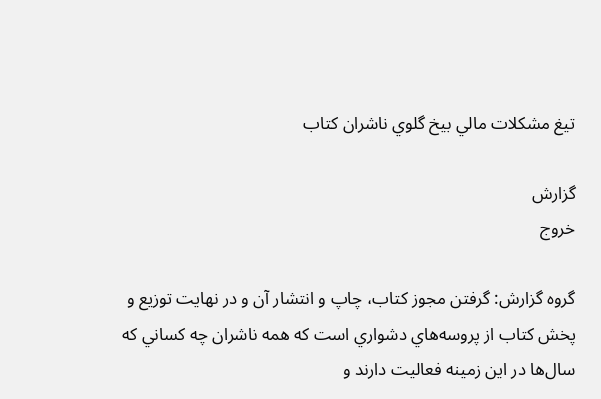تيغ مشکلات مالي بيخ‌ گلوي ناشران کتاب

گزارش
خروج

گروه گزارش: گرفتن مجوز کتاب، چاپ و انتشار آن و در ‌‌نهايت توزيع و پخش کتاب از پروسه‌هاي دشواري است که همه ناشران چه کساني که سال‌ها در اين زمينه فعاليت دارند و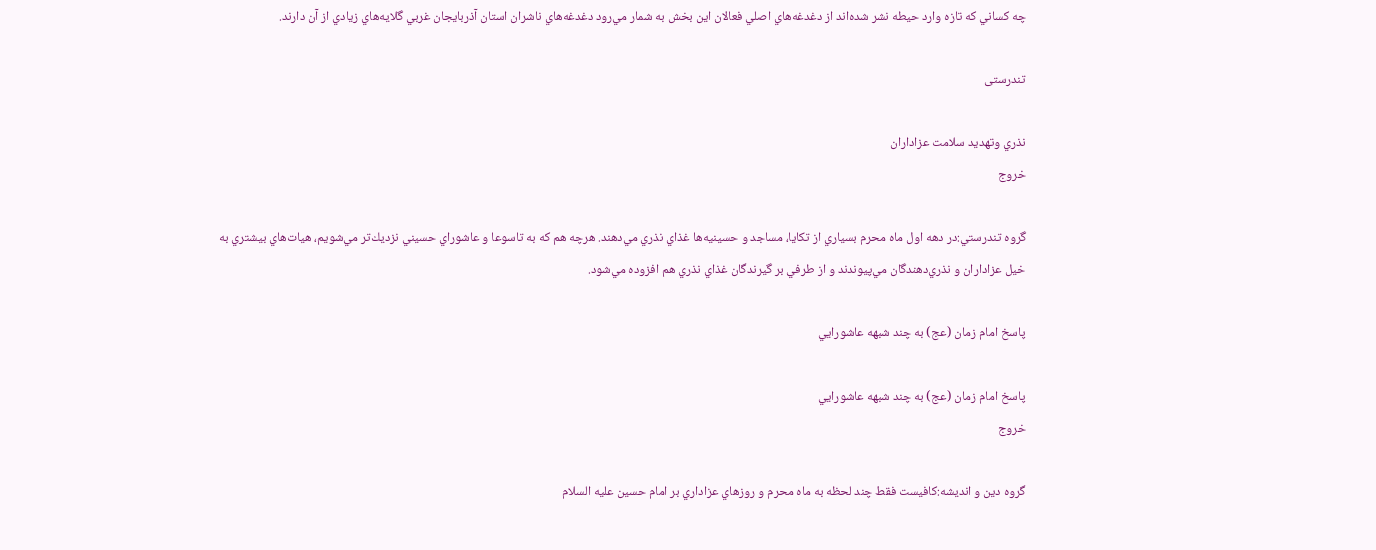چه کساني که تازه وارد حيطه نشر شده‌اند از دغدغه‌هاي اصلي فعالان اين بخش به شمار مي‌رود دغدغه‌هاي ناشران استان آذربايجان غربي گلايه‌هاي زيادي از آن دارند.

تندرستی

نذري وتهديد سلامت عزاداران
خروج

گروه تندرستي:در دهه اول ماه محرم بسياري از تكايا، مساجد و حسينيه‌ها غذاي نذري مي‌دهند. هرچه هم كه به تاسوعا و عاشوراي حسيني نزديك‌تر مي‌شويم، هيات‌هاي بيشتري به خيل عزاداران و نذري‌دهندگان مي‌پيوندند و از طرفي بر گيرندگان غذاي نذري هم افزوده مي‌شود.

پاسخ امام زمان (عج) به چند شبهه عاشورايي

پاسخ امام زمان (عج) به چند شبهه عاشورايي
خروج

گروه دين و انديشه:کافيست فقط چند لحظه به ماه محرم و روزهاي عزاداري بر امام حسين عليه السلام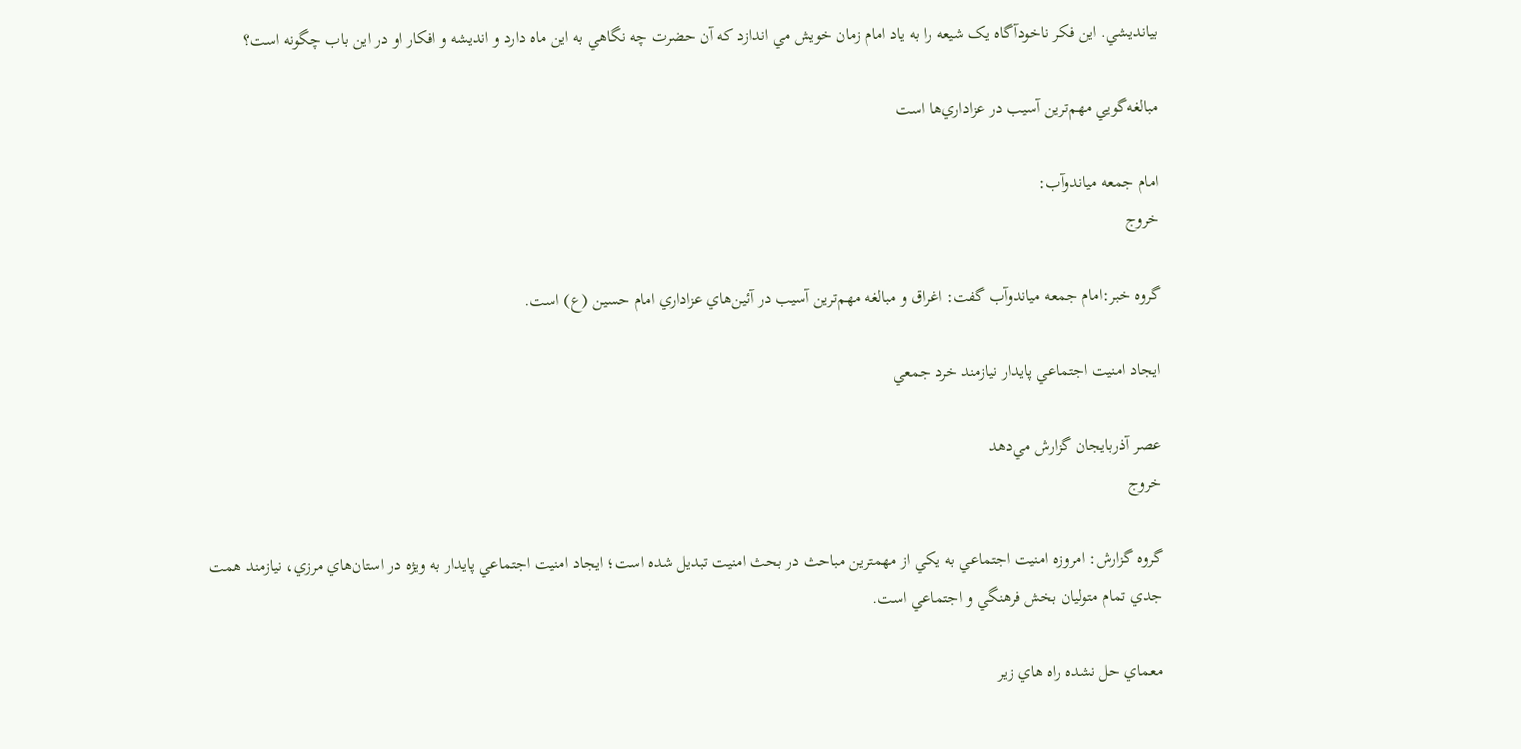بيانديشي. اين فکر ناخودآگاه يک شيعه را به ياد امام زمان خويش مي اندازد که آن حضرت چه نگاهي به اين ماه دارد و انديشه و افکار او در اين باب چگونه است؟

مبالغه‌گويي مهم‌ترين آسيب در عزاداري‌ها است

امام جمعه مياندوآب:
خروج

گروه خبر:امام جمعه مياندوآب گفت: اغراق و مبالغه مهم‌ترين آسيب در آئين‌‌هاي عزاداري امام حسين (ع) است.

ايجاد امنيت اجتماعي پايدار نيازمند خرد جمعي

عصر آذربايجان گزارش مي‌دهد
خروج

گروه گزارش: امروزه امنيت اجتماعي به يکي از مهمترين مباحث در بحث امنيت تبديل شده است؛ ايجاد امنيت اجتماعي پايدار به ويژه در استان‌هاي مرزي، نيازمند همت جدي تمام متوليان بخش فرهنگي و اجتماعي است.

معماي حل نشده راه هاي زير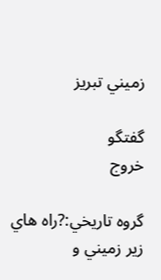زميني تبريز

گفتگو
خروج

گروه تاريخي:?راه هاي زير زميني و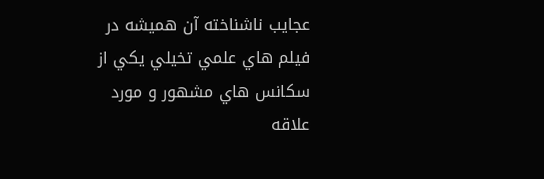عجايب ناشناخته آن هميشه در فيلم هاي علمي تخيلي يکي از سکانس هاي مشهور و مورد علاقه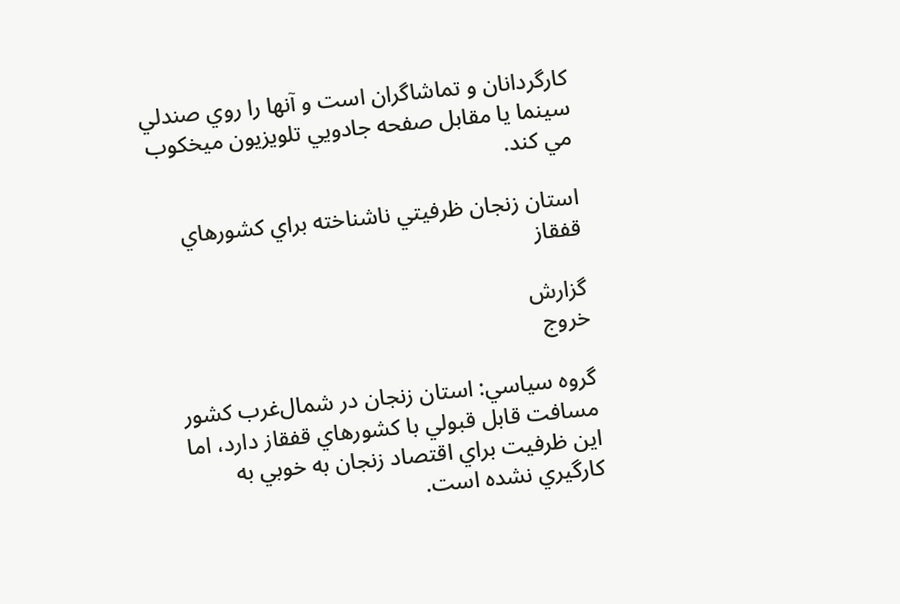کارگردانان و تماشاگران است و آنها را روي صندلي سينما يا مقابل صفحه جادويي تلويزيون ميخکوب مي کند.

استان زنجان ظرفيتي ناشناخته براي کشورهاي قفقاز

گزارش
خروج

گروه سياسي: استان زنجان در شمال‌غرب کشور مسافت قابل قبولي با کشورهاي قفقاز دارد، اما اين ظرفيت براي اقتصاد زنجان به خوبي به کارگيري نشده است.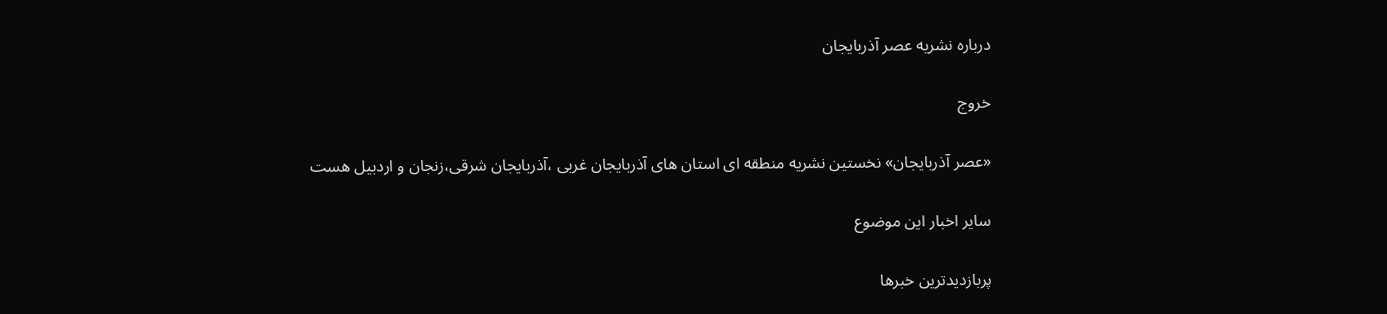درباره نشریه عصر آذربایجان

خروج

«عصر آذربایجان» نخستین نشریه منطقه ای استان های آذربایجان غربی ،آذربایجان شرقی،زنجان و اردبیل هست

سایر اخبار این موضوع

پربازدیدترین خبرها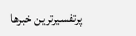پرتفسیرترین خبرها